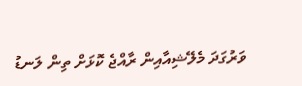ވަރުގަދަ މެލޭޝިއާއިން ރާއްޖެ ކޮޅަށް ތިން ލަނޑު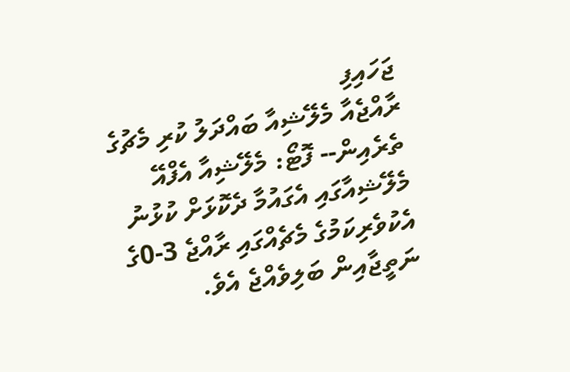ޖަހައިފި
ރާއްޖެއާ މެލޭޝިއާ ބައްދަލު ކުރި މެޗުގެ ތެރެއިން-- ފޮޓޯ: މެލޭޝިއާ އެފްއޭ
މެލޭޝިއާގައި އެގައުމާ ދެކޮޅަށް ކުޅުނު އެކުވެރިކަމުގެ މެޗެއްގައި ރާއްޖެ 3-0ގެ ނަތީޖާއިން ބަލިވެއްޖެ އެވެ.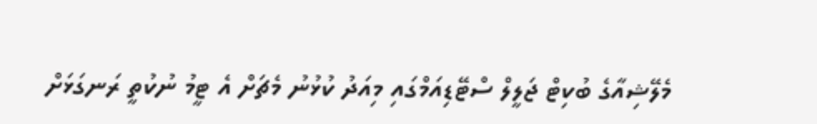މެލޭޝިއާގެ ބުކިޓް ޖަލީލް ސްޓޭޑިއަމްގައި މިއަދު ކުޅުނު މެޗަށް އެ ޓީމު ނުކުތީ ރަނގަޅަށް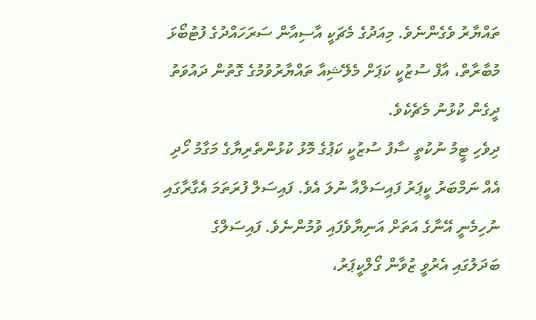ތައްޔާރު ވެގެންނެވެ. މިއަދުގެ މެޗަކީ އާސިއާން ސަރަހައްދުގެ ފުޓުބޯޅަ މުބާރާތް، އާފް ސުޒުކީ ކަޕަށް މެލޭޝިއާ ތައްޔާރުވުމުގެ ގޮތުން ދައުވަތު ދީގެން ކުޅުނު މެޗެކެވެ.
ދިވެހި ޓީމު ނުކުތީ ސާފު ސުޒުކީ ކަޕުގެ މޮޅު ކުޅުންތެރިޔާގެ މަގާމު ހޯދި އެއް ނަމްބަރު ކީޕަރު ފައިސަލްއާ ނުލަ އެވެ. ފައިސަލް ފުރަތަމަ އެގާރާގައި ނުހިމެނީ އޭނާގެ އަތަށް އަނިޔާވެފައި ވުމުންނެވެ. ފައިސަލްގެ ބަދަލުގައި އެރުވީ ޒުވާން ގޯލްކީޕަރު،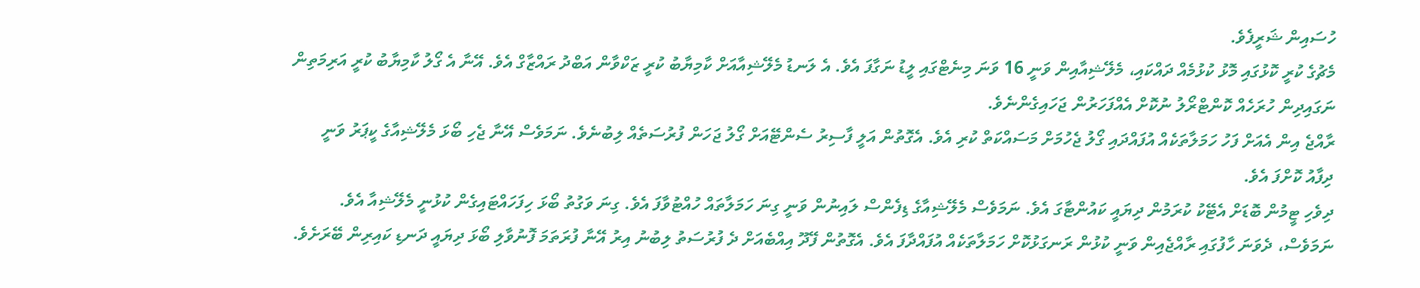ހުސައިން ޝަރީފެވެ.
މެޗުގެ ކުރީ ކޮޅުގައި މޮޅު ކުޅުމެއް ދައްކައި، މެލޭޝިއާއިން ވަނީ 16 ވަނަ މިނެޓްގައި ލީޑު ނަގާފަ އެވެ. އެ ލަނޑު މެލޭޝިއާއަށް ކާމިޔާބު ކުރީ ޒަކްވާން އަބްދު ރައްޒާގް އެވެ. އޭނާ އެ ގޯލު ކާމިޔާބު ކުރީ އަރިމަތިން ނަގައިދިން ހުރަހެއް ކޮންޓްރޯލު ނުކޮށް އެއްފަހަރުން ޖަހައިގެންނެވެ.
ރާއްޖެ އިން އެއަށް ފަހު ހަމަލާތަކެއް އުފައްދައި ގޯލު ޖެހުމަށް މަސައްކަތް ކުރި އެވެ. އެގޮތުން އަލީ ފާސިރު ސެންޓޭއަށް ގޯލު ޖަހަން ފުރުސަތެއް ލިބުނެވެ. ނަމަވެސް އޭނާ ޖެހި ބޯޅަ މެލޭޝިއާގެ ކީޕަރު ވަނީ ދިފާއު ކޮށްފަ އެވެ.
ދިވެހި ޓީމުން ބޮޑަށް އެޓޭކު ކުރަމުން ދިޔައީ ކައުންޓާގަ އެވެ. ނަމަވެސް މެލޭޝިއާގެ ޑިފެންސް ލައިނުން ވަނީ ގިނަ ހަމަލާތައް ހުއްޓުވާފަ އެވެ. ގިނަ ވަގުތު ބޯޅަ ހިފަހައްޓައިގެން ކުޅުނީ މެލޭޝިއާ އެވެ.
ނަމަވެސް، ދެވަނަ ހާފުގައި ރާއްޖެއިން ވަނީ ކުޅުން ރަނގަޅުކޮށް ހަމަލާތަކެއް އުފައްދާފަ އެވެ. އެގޮތުން ފޭދޫ އިއްބެއަށް ދެ ފުރުސަތު ލިބުނު އިރު އޭނާ ފުރަތަމަ ފޮނުވާލި ބޯޅަ ދިޔައީ ދަނޑި ކައިރިން ބޭރަށެވެ.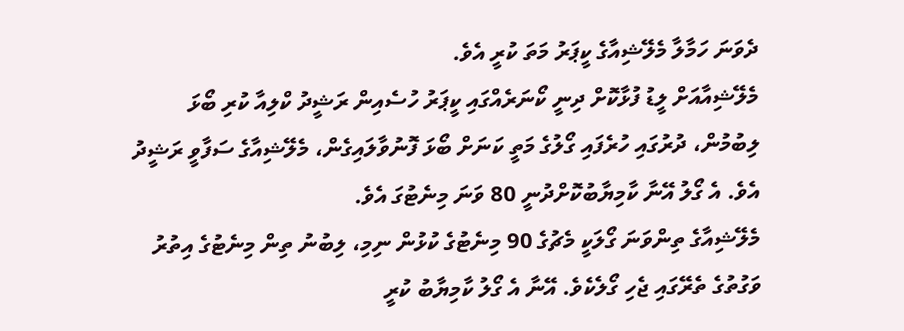ދެވަނަ ހަމާލާ މެލޭޝިއާގެ ކީޕަރު މަތަ ކުރީ އެވެ.
މެލޭޝިއާއަށް ލީޑު ފުޅާކޮށް ދިނީ ކޯނަރެއްގައި ކީޕަރު ހުސެއިން ރަޝީދު ކްލިއާ ކުރި ބޯޅަ ލިބުމުން، ދުރުގައި ހުރެފައި ގޯލުގެ މަތީ ކަނަށް ބޯޅަ ފޮނުވާލައިގެން، މެލޭޝިއާގެ ސަފާވީ ރަޝީދު އެވެ. އެ ގޯލު އޭނާ ކާމިޔާބުކޮށްދުނީ 80 ވަނަ މިނެޓުގަ އެވެ.
މެލޭޝިއާގެ ތިންވަނަ ގޯލަކީ މެޗުގެ 90 މިނެޓުގެ ކުޅުން ނިމި، ލިބުނު ތިން މިނެޓުގެ އިތުރު ވަގުތުގެ ތެރޭގައި ޖެހި ގޯލެކެވެ. އޭނާ އެ ގޯލު ކާމިޔާބު ކުރީ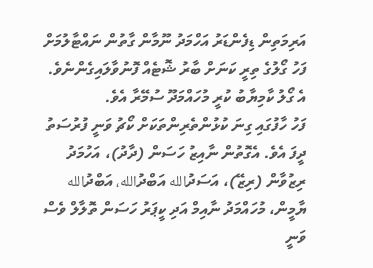އަރިމަތިން ޑިފެންޑަރު އަހްމަދު ނޫމާން ގާތުން ނައްޓާލުމަށް ފަހު ގޯލުގެ ތިރީ ކަނަށް ބާރު ޝޮޓެއް ފޮނުވާލައިގެންނެވެ. އެ ގޯލު ކާމިޔާބު ކުރީ މުހައްމަދޫ ސުމޭރާ އެވެ.
ފަހު ހާފުގައި ގިނަ ކުޅުންތެރިންތަކަށް ކޯޗު ވަނީ ފުރުސަތު ދީފަ އެވެ. އެގޮތުން ނާއިޒު ހަސަން (ދާދު)، އަހުމަދު ރިޒުވާން (ރިޒޭ)، އަސަދުالله އަބްދުالله، އަބްދުالله ޔާމީން، މުހައްމަދު ނާއިމް އަދި ކީޕަރު ހަސަން ތޮލާލް ވެސް ވަނީ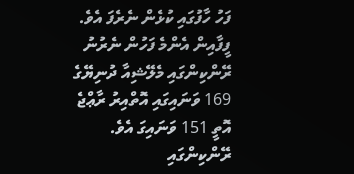ފަހު ހާފުގައި ކުޅެން ނެރެފަ އެވެ.
ފީފާއިން އެންމެ ފަހުން ނެރުނު ރޭންކިންގައި މެލޭޝިއާ ދުނިޔޭގެ 169 ވަނައިގައި އޮތްއިރު ރާޢްޖެ އޮތީ 151 ވަނައިގަ އެވެ. ރޭންކިންގައި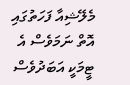މެލޭޝިއާ ފަހަތުގައި އޮތް ނަމަވެސް އެ ޓީމަކީ އަބަދުވެސް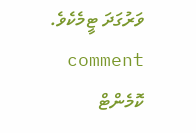ވަރުގަދަ ޓީމެކެވެ.
comment ކޮމެންޓް